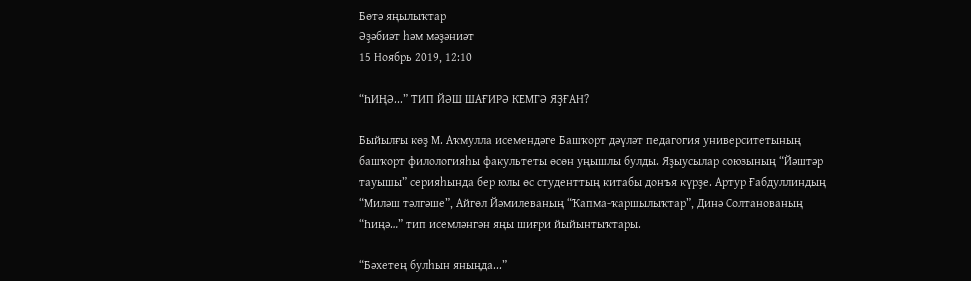Бөтә яңылыҡтар
Әҙәбиәт һәм мәҙәниәт
15 Ноябрь 2019, 12:10

“ҺИҢӘ...” ТИП ЙӘШ ШАҒИРӘ КЕМГӘ ЯҘҒАН?

Быйылғы көҙ М. Аҡмулла исемендәге Башҡорт дәүләт педагогия университетының башҡорт филологияһы факультеты өсөн уңышлы булды. Яҙыусылар союзының “Йәштәр тауышы” серияһында бер юлы өс студенттың китабы донъя күрҙе. Артур Ғабдуллиндың “Миләш тәлгәше”, Айгөл Йәмилеваның “Ҡапма-ҡаршылыҡтар”, Динә Солтанованың “Һиңә…” тип исемләнгән яңы шиғри йыйынтыҡтары.

“Бәхетең булһын яныңда...”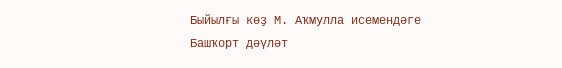Быйылғы көҙ М. Аҡмулла исемендәге Башҡорт дәүләт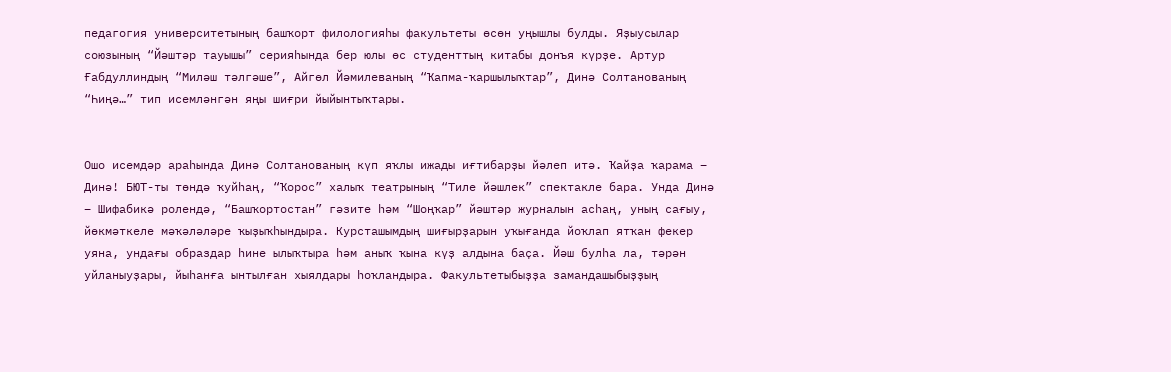педагогия университетының башҡорт филологияһы факультеты өсөн уңышлы булды. Яҙыусылар союзының “Йәштәр тауышы” серияһында бер юлы өс студенттың китабы донъя күрҙе. Артур Ғабдуллиндың “Миләш тәлгәше”, Айгөл Йәмилеваның “Ҡапма-ҡаршылыҡтар”, Динә Солтанованың “Һиңә…” тип исемләнгән яңы шиғри йыйынтыҡтары.


Ошо исемдәр араһында Динә Солтанованың күп яҡлы ижады иғтибарҙы йәлеп итә. Ҡайҙа ҡарама – Динә! БЮТ-ты төндә ҡуйһаң, “Ҡорос” халыҡ театрының “Тиле йәшлек” спектакле бара. Унда Динә – Шифабикә ролендә, “Башҡортостан” гәзите һәм “Шоңҡар” йәштәр журналын асһаң, уның сағыу, йөкмәткеле мәҡәләләре ҡыҙыҡһындыра. Курсташымдың шиғырҙарын уҡығанда йоҡлап ятҡан фекер уяна, ундағы образдар һине ылыҡтыра һәм аныҡ ҡына күҙ алдына баҫа. Йәш булһа ла, тәрән уйланыуҙары, йыһанға ынтылған хыялдары һоҡландыра. Факультетыбыҙҙа замандашыбыҙҙың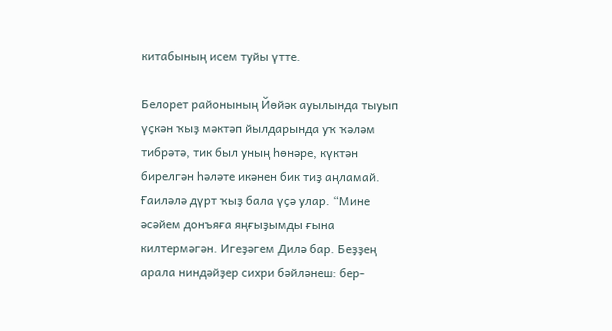китабының исем туйы үтте.

Белорет районының Йөйәк ауылында тыуып үҫкән ҡыҙ мәктәп йылдарында уҡ ҡәләм тибрәтә, тик был уның һөнәре, күктән бирелгән һәләте икәнен бик тиҙ аңламай. Ғаиләлә дүрт ҡыҙ бала үҫә улар. “Мине әсәйем донъяға яңғыҙымды ғына килтермәгән. Игеҙәгем Дилә бар. Беҙҙең арала ниндәйҙер сихри бәйләнеш: бер-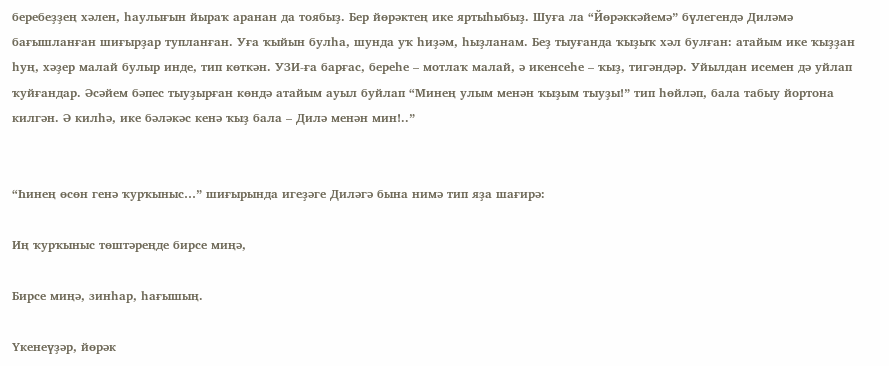беребеҙҙең хәлен, һаулығын йыраҡ аранан да тоябыҙ. Бер йөрәктең ике яртыһыбыҙ. Шуға ла “Йөрәккәйемә” бүлегендә Диләмә бағышланған шиғырҙар тупланған. Уға ҡыйын булһа, шунда уҡ һиҙәм, һыҙланам. Беҙ тыуғанда ҡыҙыҡ хәл булған: атайым ике ҡыҙҙан һуң, хәҙер малай булыр инде, тип көткән. УЗИ-ға барғас, береһе – мотлаҡ малай, ә икенсеһе – ҡыҙ, тигәндәр. Уйылдан исемен дә уйлап ҡуйғандар. Әсәйем бәпес тыуҙырған көндә атайым ауыл буйлап “Минең улым менән ҡыҙым тыуҙы!” тип һөйләп, бала табыу йортона килгән. Ә килһә, ике бәләкәс кенә ҡыҙ бала – Дилә менән мин!..”


“Һинең өсөн генә ҡурҡыныс…” шиғырында игеҙәге Диләгә бына нимә тип яҙа шағирә:

Иң ҡурҡыныс төштәреңде бирсе миңә,

Бирсе миңә, зинһар, һағышың.

Үкенеүҙәр, йөрәк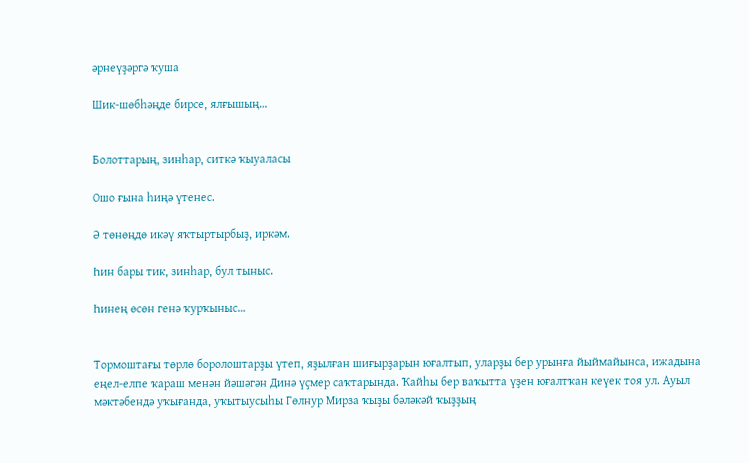әрнеүҙәргә ҡуша

Шик-шөбһәңде бирсе, ялғышың…


Болоттарың, зинһар, ситкә ҡыуаласы

Ошо ғына һиңә үтенес.

Ә төнөңдө икәү яҡтыртырбыҙ, иркәм.

Һин бары тик, зинһар, бул тыныс.

Һинең өсөн генә ҡурҡыныс…


Тормоштағы төрлө боролоштарҙы үтеп, яҙылған шиғырҙарын юғалтып, уларҙы бер урынға йыймайынса, ижадына еңел-елпе ҡараш менән йәшәгән Динә үҫмер саҡтарында. Ҡайһы бер ваҡытта үҙен юғалтҡан кеүек тоя ул. Ауыл мәктәбендә уҡығанда, уҡытыусыһы Гөлнур Мирза ҡыҙы бәләкәй ҡыҙҙың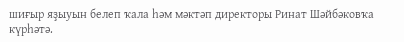шиғыр яҙыуын белеп ҡала һәм мәктәп директоры Ринат Шәйбәковҡа күрһәтә.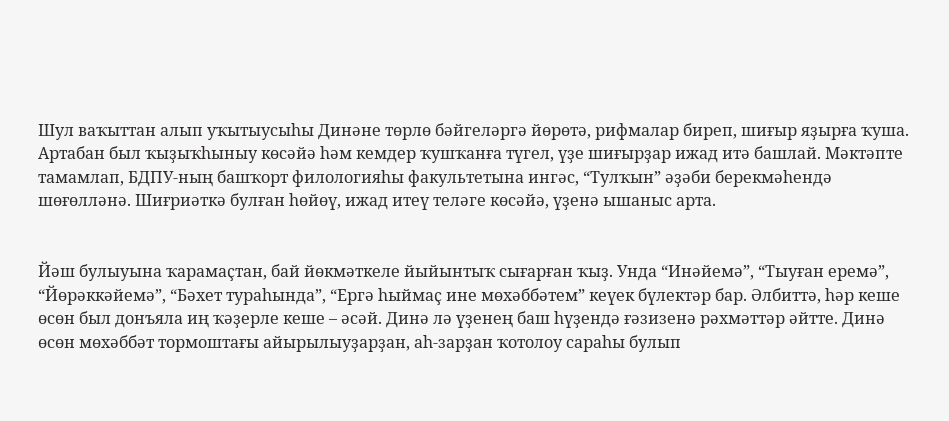Шул ваҡыттан алып уҡытыусыһы Динәне төрлө бәйгеләргә йөрөтә, рифмалар биреп, шиғыр яҙырға ҡуша. Артабан был ҡыҙыҡһыныу көсәйә һәм кемдер ҡушҡанға түгел, үҙе шиғырҙар ижад итә башлай. Мәктәпте тамамлап, БДПУ-ның башҡорт филологияһы факультетына ингәс, “Тулҡын” әҙәби берекмәһендә шөғөлләнә. Шиғриәткә булған һөйөү, ижад итеү теләге көсәйә, үҙенә ышаныс арта.


Йәш булыуына ҡарамаҫтан, бай йөкмәткеле йыйынтыҡ сығарған ҡыҙ. Унда “Инәйемә”, “Тыуған еремә”, “Йөрәккәйемә”, “Бәхет тураһында”, “Ергә һыймаҫ ине мөхәббәтем” кеүек бүлектәр бар. Әлбиттә, һәр кеше өсөн был донъяла иң ҡәҙерле кеше – әсәй. Динә лә үҙенең баш һүҙендә ғәзизенә рәхмәттәр әйтте. Динә өсөн мөхәббәт тормоштағы айырылыуҙарҙан, аһ-зарҙан ҡотолоу сараһы булып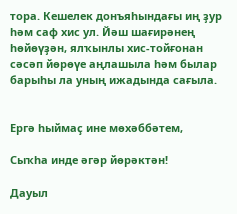тора. Кешелек донъяһындағы иң ҙур һәм саф хис ул. Йәш шағирәнең һөйөүҙән, ялҡынлы хис-тойғонан сәсәп йөрөүе аңлашыла һәм былар барыһы ла уның ижадында сағыла.


Ергә һыймаҫ ине мөхәббәтем,

Сыҡһа инде әгәр йөрәктән!

Дауыл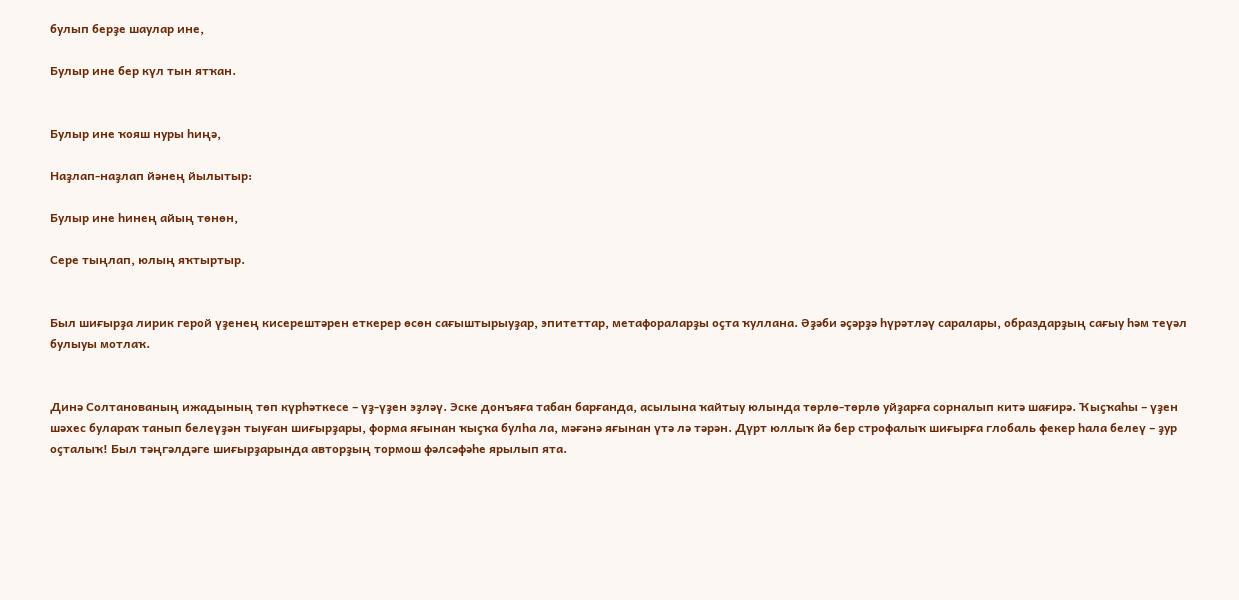булып берҙе шаулар ине,

Булыр ине бер күл тын ятҡан.


Булыр ине ҡояш нуры һиңә,

Наҙлап-наҙлап йәнең йылытыр:

Булыр ине һинең айың төнөн,

Сере тыңлап, юлың яҡтыртыр.


Был шиғырҙа лирик герой үҙенең кисерештәрен еткерер өсөн сағыштырыуҙар, эпитеттар, метафораларҙы оҫта ҡуллана. Әҙәби әҫәрҙә һүрәтләү саралары, образдарҙың сағыу һәм теүәл булыуы мотлаҡ.


Динә Солтанованың ижадының төп күрһәткесе – үҙ-үҙен эҙләү. Эске донъяға табан барғанда, асылына ҡайтыу юлында төрлө-төрлө уйҙарға сорналып китә шағирә. Ҡыҫҡаһы – үҙен шәхес булараҡ танып белеүҙән тыуған шиғырҙары, форма яғынан ҡыҫҡа булһа ла, мәғәнә яғынан үтә лә тәрән. Дүрт юллыҡ йә бер строфалыҡ шиғырға глобаль фекер һала белеү – ҙур оҫталыҡ! Был тәңгәлдәге шиғырҙарында авторҙың тормош фәлсәфәһе ярылып ята.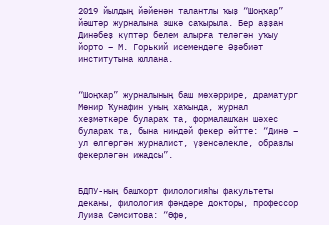2019 йылдың йәйенән талантлы ҡыҙ “Шоңҡар” йәштәр журналына эшкә саҡырыла. Бер аҙҙан Динәбеҙ күптәр белем алырға теләгән уҡыу йорто – М. Горький исемендәге Әҙәбиәт институтына юллана.


“Шоңҡар” журналының баш мөхәррире, драматург Мөнир Ҡунафин уның хаҡында, журнал хеҙмәткәре булараҡ та, формалашҡан шәхес булараҡ та, бына ниндәй фекер әйтте: “Динә – ул өлгөргән журналист, үҙенсәлекле, образлы фекерләгән ижадсы”.


БДПУ-ның башҡорт филологияһы факультеты деканы, филология фәндәре докторы, профессор Луиза Сәмситова: “Өфө,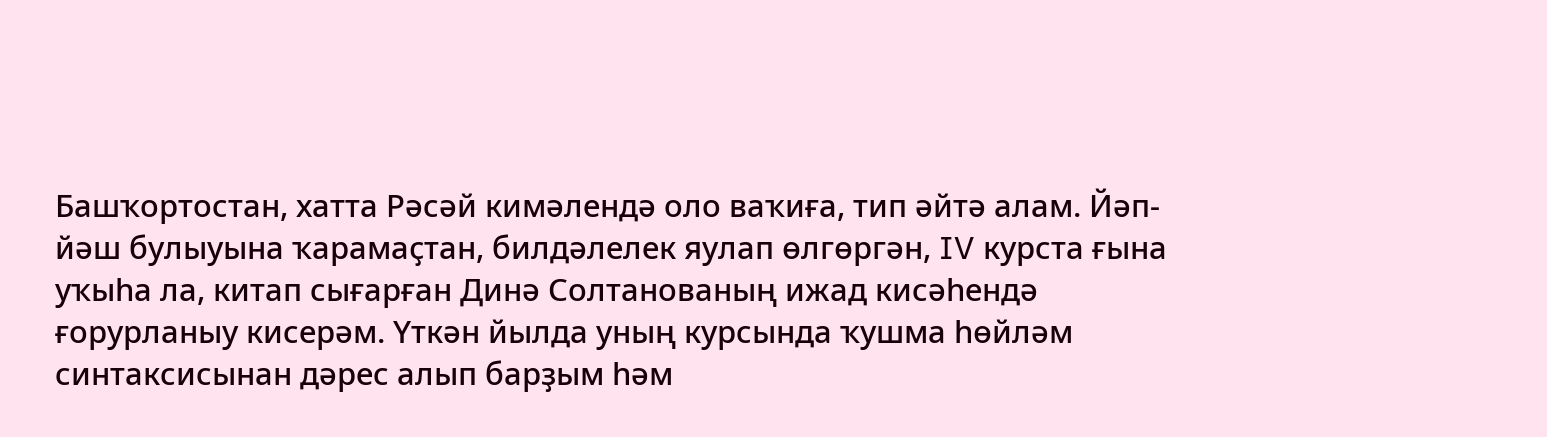Башҡортостан, хатта Рәсәй кимәлендә оло ваҡиға, тип әйтә алам. Йәп-йәш булыуына ҡарамаҫтан, билдәлелек яулап өлгөргән, IV курста ғына уҡыһа ла, китап сығарған Динә Солтанованың ижад кисәһендә ғорурланыу кисерәм. Үткән йылда уның курсында ҡушма һөйләм синтаксисынан дәрес алып барҙым һәм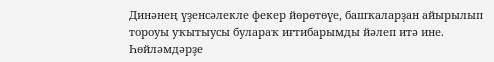Динәнең үҙенсәлекле фекер йөрөтөүе, башҡаларҙан айырылып тороуы уҡытыусы булараҡ иғтибарымды йәлеп итә ине. Һөйләмдәрҙе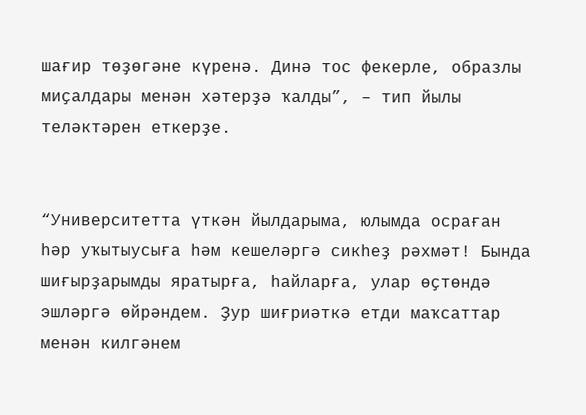шағир төҙөгәне күренә. Динә тос фекерле, образлы миҫалдары менән хәтерҙә ҡалды”, – тип йылы теләктәрен еткерҙе.


“Университетта үткән йылдарыма, юлымда осраған һәр уҡытыусыға һәм кешеләргә сикһеҙ рәхмәт! Бында шиғырҙарымды яратырға, һайларға, улар өҫтөндә эшләргә өйрәндем. Ҙур шиғриәткә етди маҡсаттар менән килгәнем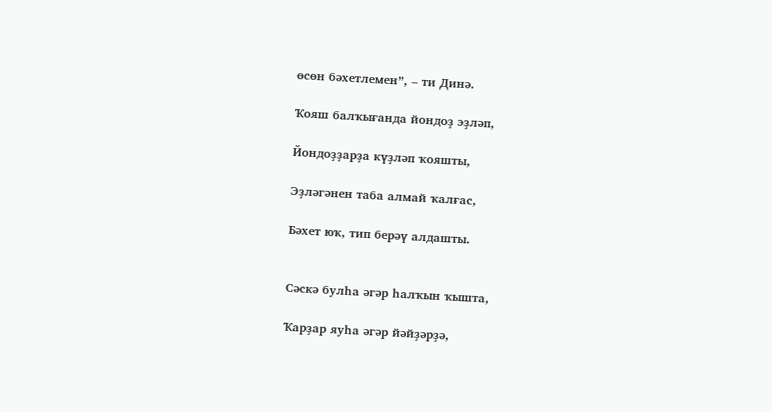өсөн бәхетлемен”, – ти Динә.

Ҡояш балҡығанда йондоҙ эҙләп,

Йондоҙҙарҙа күҙләп ҡояшты,

Эҙләгәнен таба алмай ҡалғас,

Бәхет юҡ, тип берәү алдашты.


Сәскә булһа әгәр һалҡын ҡышта,

Ҡарҙар яуһа әгәр йәйҙәрҙә,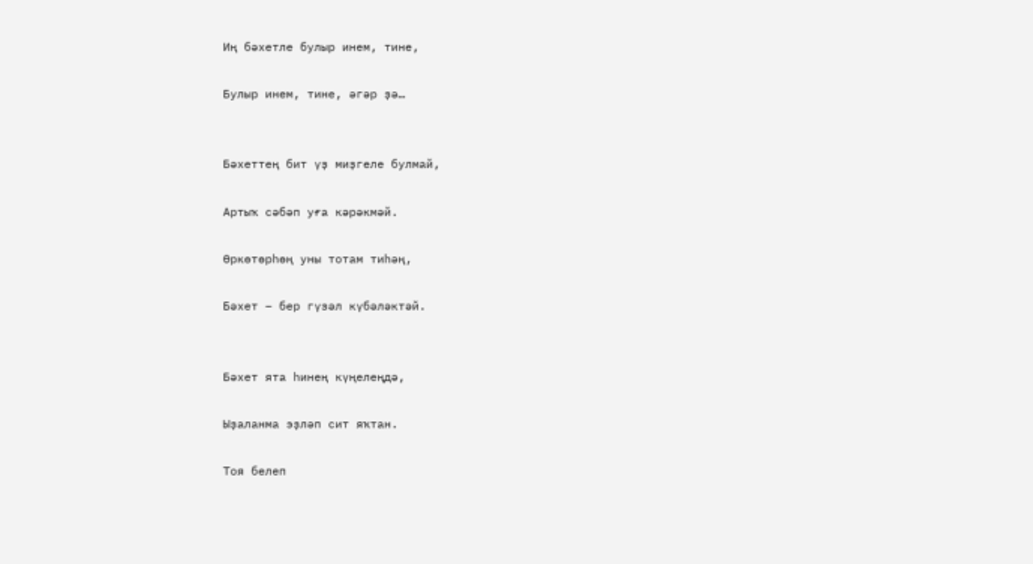Иң бәхетле булыр инем, тине,

Булыр инем, тине, әгәр ҙә…


Бәхеттең бит үҙ миҙгеле булмай,

Артыҡ сәбәп уға кәрәкмәй.

Өркөтөрһөң уны тотам тиһәң,

Бәхет – бер гүзәл күбәләктәй.


Бәхет ята һинең күңелеңдә,

Ыҙаланма эҙләп сит яҡтан.

Тоя белеп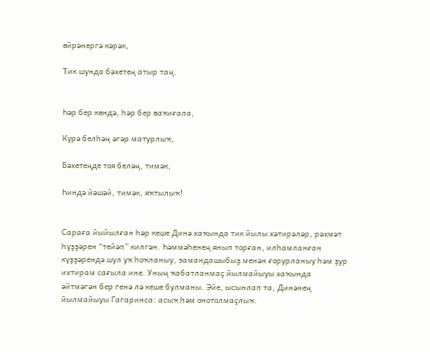өйрәнергә кәрәк,

Тик шунда бәхетең атыр таң.


Һәр бер көндә, һәр бер ваҡиғала,

Күрә белһәң әгәр матурлыҡ,

Бәхетеңде тоя беләң, тимәк,

Һиндә йәшәй, тимәк, яҡтылыҡ!


Сараға йыйылған һәр кеше Динә хаҡында тик йылы хәтирәләр, рәхмәт һүҙҙәрен “тейәп” килгән. Һәммәһенең янып торған, илһамланған күҙҙәрендә шул уҡ һоҡланыу, замандашыбыҙ менән ғорурланыу һәм ҙур ихтирам сағыла ине. Уның ҡабатланмаҫ йылмайыуы хаҡында әйтмәгән бер генә лә кеше булманы. Эйе, ысынлап та, Динәнең йылмайыуы Гагаринса: асыҡ һәм онотолмаҫлыҡ.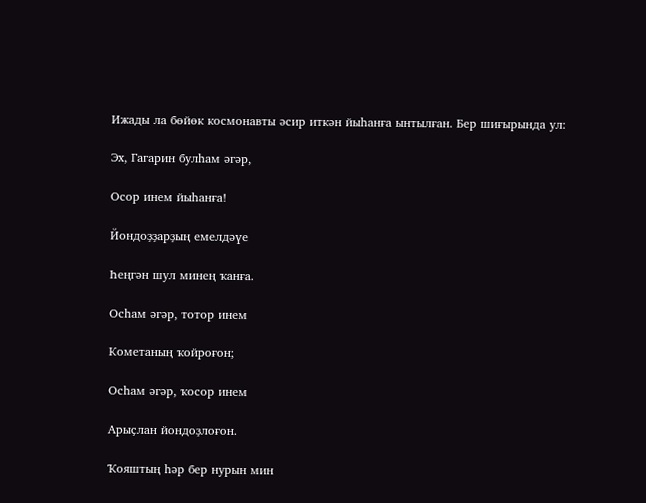Ижады ла бөйөк космонавты әсир иткән йыһанға ынтылған. Бер шиғырында ул:

Эх, Гагарин булһам әгәр,

Осор инем йыһанға!

Йондоҙҙарҙың емелдәүе

Һеңгән шул минең ҡанға.

Осһам әгәр, тотор инем

Кометаның ҡойроғон;

Осһам әгәр, ҡосор инем

Арыҫлан йондоҙлоғон.

Ҡояштың һәр бер нурын мин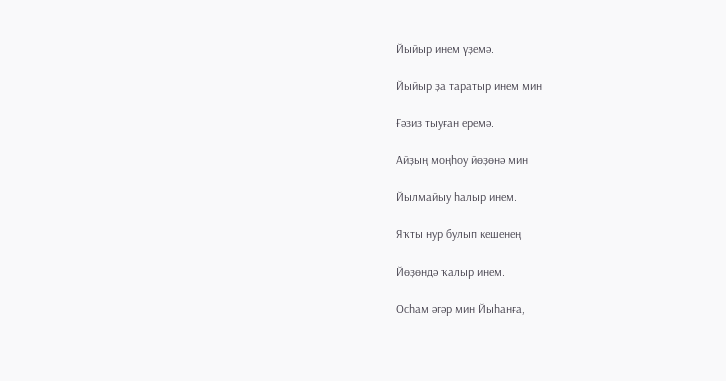Йыйыр инем үҙемә.

Йыйыр ҙа таратыр инем мин

Ғәзиз тыуған еремә.

Айҙың моңһоу йөҙөнә мин

Йылмайыу һалыр инем.

Яҡты нур булып кешенең

Йөҙөндә ҡалыр инем.

Осһам әгәр мин Йыһанға,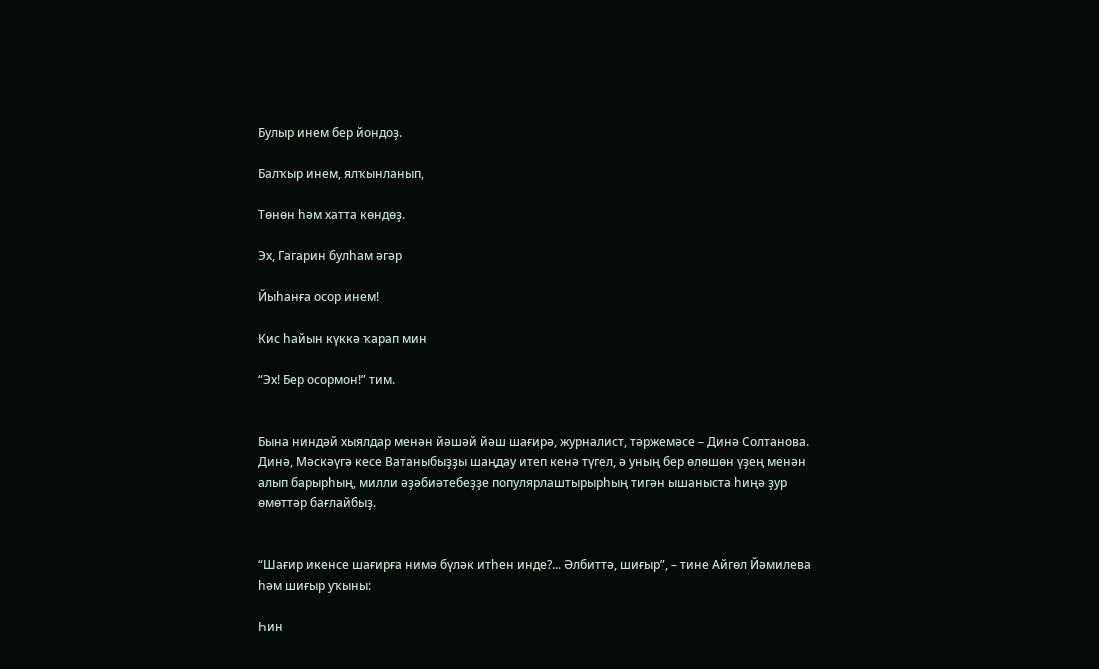Булыр инем бер йондоҙ.

Балҡыр инем, ялҡынланып,

Төнөн һәм хатта көндөҙ.

Эх, Гагарин булһам әгәр

Йыһанға осор инем!

Кис һайын күккә ҡарап мин

“Эх! Бер осормон!” тим.


Бына ниндәй хыялдар менән йәшәй йәш шағирә, журналист, тәржемәсе – Динә Солтанова. Динә, Мәскәүгә кесе Ватаныбыҙҙы шаңдау итеп кенә түгел, ә уның бер өлөшөн үҙең менән алып барырһың, милли әҙәбиәтебеҙҙе популярлаштырырһың тигән ышаныста һиңә ҙур өмөттәр бағлайбыҙ.


“Шағир икенсе шағирға нимә бүләк итһен инде?... Әлбиттә, шиғыр”, – тине Айгөл Йәмилева һәм шиғыр уҡыны:

Һин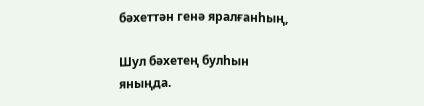бәхеттән генә яралғанһың,

Шул бәхетең булһын яныңда.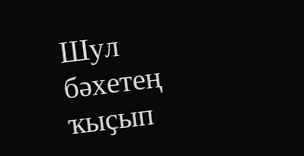Шул бәхетең ҡыҫып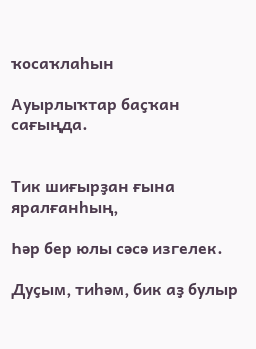ҡосаҡлаһын

Ауырлыҡтар баҫҡан сағыңда.


Тик шиғырҙан ғына яралғанһың,

Һәр бер юлы сәсә изгелек.

Дуҫым, тиһәм, бик аҙ булыр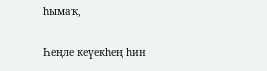һымаҡ,

Һеңле кеүекһең һин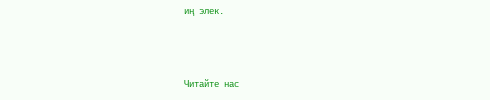иң элек.



Читайте нас